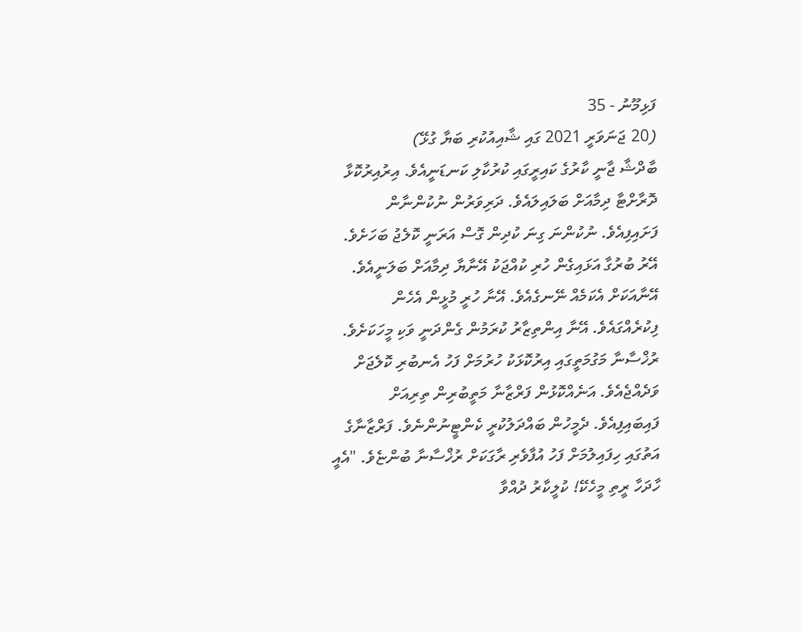ފަޅިމޫނު - 35
(20 ޖަނަވަރީ 2021 ގައި ޝާއިއުކުރި ބަޔާ ގުޅޭ)
ބާދްޝާ ޖާނީ ކާރުގެ ކައިރީގައި ކުރުކާލި ކަނޑަނީއެވެ. އިރުއިރުކޮޅާ ދޮރާށްޓާ ދިމާއަށް ބަލައިލައެވެ. ދަރިވަރުން ނުކުންނާން ފަށައިފިއެވެ. ނުކުންނަ ގިނަ ކުދިން ގޮސް އަރަނީ ކޮލެޖު ބަހަށެވެ. އޭރު ބުރުގާ އަޅައިގެން ހުރި ކުއްޖަކު އޭނާޔާ ދިމާއަށް ބަލަނީއެވެ. އޭނާއަކަށް އެކަމެއް ނޭނގެއެވެ. އޭނާ ހުރީ މުޅީން އެހެން ފިކުރެއްގައެވެ. އޭނާ އިންތިޒާރު ކުރަމުން ގެންދަނީ ވަކި މީހަކަށެވެ.
ރުޚްސާނާ މަގުމަތީގައި އިރުކޮޅަކު ހުރުމަށް ފަހު އެނބުރި ކޮލެޖަށް ވަދެއްޖެއެވެ. އަނެއްކޮޅުން ފަރްޒާނާ މަތީބުރިން ތިރިއަށް ފައިބައިފިއެވެ. ދެމީހުން ބައްދަލުކުރީ ކެންޓީނުންނެވެ. ފަރްޒާނާގެ އަތުގައި ހިފައިލުމަށް ފަހު އުފާވެރި ރާގަކަށް ރުޚްސާނާ ބުންޏެވެ. "އެއީ ހާދަހާ ރީތި މީހެކޭ! ކުލީކާރު ދުއްވާ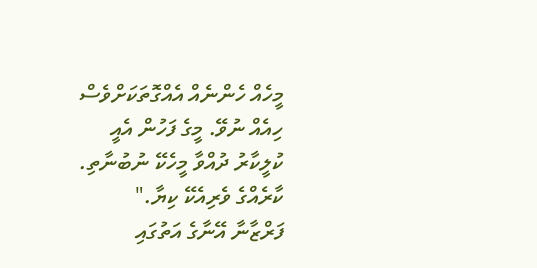މީހެއް ހެންނެއް އެއްގޮތަކަށްވެސް ހިއެއް ނުވޭ. މީގެ ފަހުން އެއީ ކުލީކާރު ދުއްވާ މީހެކޭ ނުބުނާތި. ކާރެއްގެ ވެރިއެކޭ ކިޔާ."
ފަރްޒާނާ އޭނާގެ އަތުގައި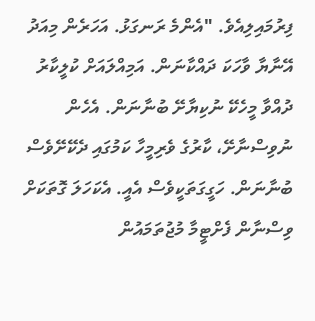ފިރުމައިލިއެވެ. "އެންމެ ރަނގަޅު. އަހަރެން މިއަދު އޭނާޔާ ވާހަކަ ދައްކާނަން. އަމިއްލައަށް ކުލީކާރު ދުއްވާ މީހެކޭ ނުކިޔާށޭ ބުނާނަން. އެހެން ނުވިސްނާށޭ، ކާރުގެ ވެރިމީހާ ކަމުގައި ދެކޭށޭވެސް ބުނާނަން. ހަގީގަތަކީވެސް އެއީ. އެކަހަލަ ގޮތަކަށް ވިސްނާން ފެށްޓީމާ މުޖުތަމައުން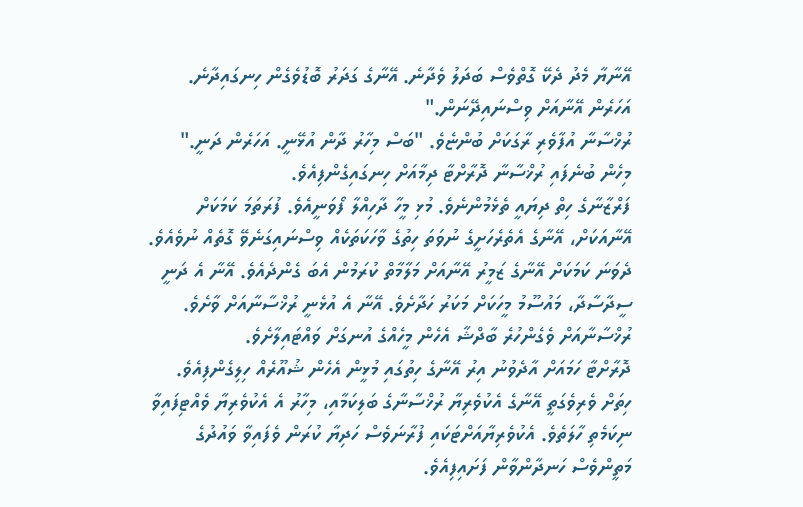އޭނާޔާ މެދު ދެކޭ ގޮތްވެސް ބަދަލު ވެދާނެ. އޭނާގެ ގަދަރު ބޮޑުވެގެން ހިނގައިދާނެ. އަހަރެން އޭނާއަށް ވިސްނައިދޭނަން."
ރުޚްސާނާ އުފާވެރި ރާގަކަށް ބުންޏެވެ. "ބަސް މިހާރު ދާން އުޅޭނީ. އަހަރެން ދަނީ."
މިހެން ބުނެފައި ރުޚްސާނާ ދޮރާށްޓާ ދިމާއަށް ހިނގައިގެންފިއެވެ.
ފަރްޒާނާގެ ހިތް ދިޔައީ ތެޅެމުންނެވެ. މުޅި މީހާ ދާހިއްލާ ފޯވަނީއެވެ. ފުރަތަމަ ކަމަކަށް އޭނާއަކަށް، އޭނާގެ އެތެރެހަށީގެ ނުވަތަ ހިތުގެ ވާހަކަތަކެއް ވިސްނައިގަނެވޭ ގޮތެއް ނުވެއެވެ. ދެވަނަ ކަމަކަށް އޭނާގެ ޒަމީރު އޭނާއަށް މަލާމާތް ކުރަމުން އެބަ ގެންދެއެވެ. އޭނާ އެ ދަނީ ސީދާސާދާ، މައުސޫމު މީހަކަށް މަކަރު ހަދާށެވެ. އޭނާ އެ އުޅެނީ ރުޚްސާނާއަށް ވާށެވެ. ރުޚްސާނާއަށް ވެގެންހުރެ ބާދްޝާ އެހެން މީހެއްގެ އުނގަށް ވައްޓައިލާށެވެ.
ދޮރާށްޓާ ހަމައަށް އާދެވުނު އިރު އޭނާގެ ހިތުގައި މުޅީން އެހެން ޝުއޫރެއް ހިލިގެންފިއެވެ. ހިތަށް ވެރިވެގަތީ އޭނާގެ އެކުވެރިޔާ ރުޚްސާނާގެ ބަލިކަމާއި، މިހާރު އެ އެކުވެރިޔާ ވެއްޓިފައިވާ ނިކަމެތި ހާލަތެވެ. އެކުވެރިޔާއަށްޓަކައި ފުރާނަވެސް ހަދިޔާ ކުރަން ވެފައިވާ ވައުދުގެ މަތީންވެސް ހަނދާންވާން ފަށައިފިއެވެ.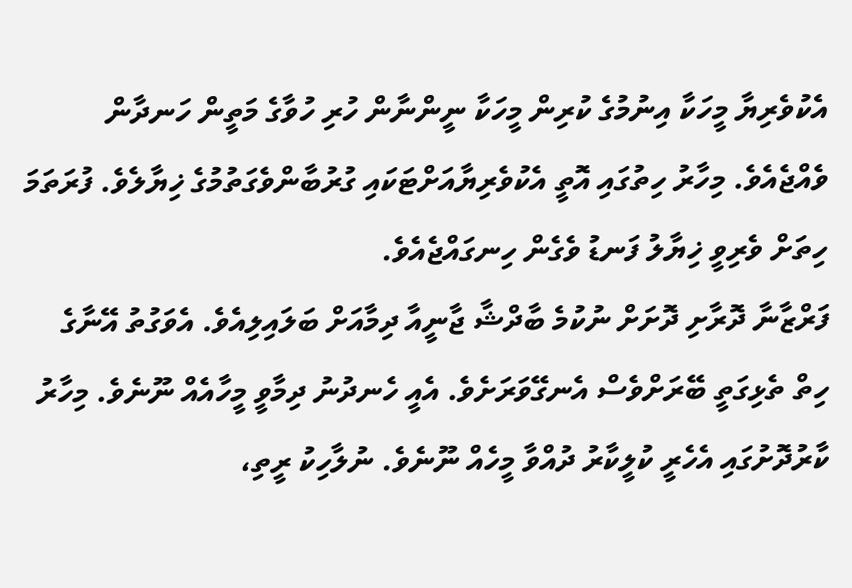އެކުވެރިޔާ މީހަކާ އިނުމުގެ ކުރިން މީހަކާ ނީންނާން ހުރި ހުވާގެ މަތީން ހަނދާން ވެއްޖެއެވެ. މިހާރު ހިތުގައި އޮތީ އެކުވެރިޔާއަށްޓަކައި ގުރުބާންވެގަތުމުގެ ޚިޔާލެވެ. ފުރަތަމަ ހިތަށް ވެރިވީ ޚިޔާލު ފަނޑު ވެގެން ހިނގައްޖެއެވެ.
ފަރްޒާނާ ދޮރާށި ދޮށަށް ނުކުމެ ބާދްޝާ ޖާނީއާ ދިމާއަށް ބަލައިލިއެވެ. އެވަގުތު އޭނާގެ ހިތް ތެޅިގަތީ ބޭރަށްވެސް އެނގޭވަރަށެވެ. އެއީ ހެނދުނު ދިމާވީ މީހާއެއް ނޫނެވެ. މިހާރު ކާރުދޮށުގައި އެހެރީ ކުލީކާރު ދުއްވާ މީހެއް ނޫނެވެ. ނުލާހިކު ރީތި،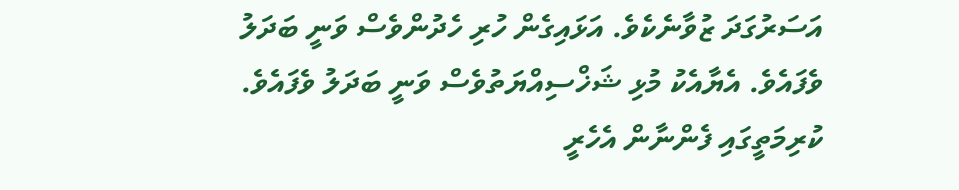އަސަރުގަދަ ޒުވާނެކެވެ. އަޅައިގެން ހުރި ހެދުންވެސް ވަނީ ބަދަލު ވެފައެވެ. އެޔާއެކު މުޅި ޝަޚްސިއްޔަތުވެސް ވަނީ ބަދަލު ވެފައެވެ. ކުރިމަތީގައި ފެންނާން އެހެރީ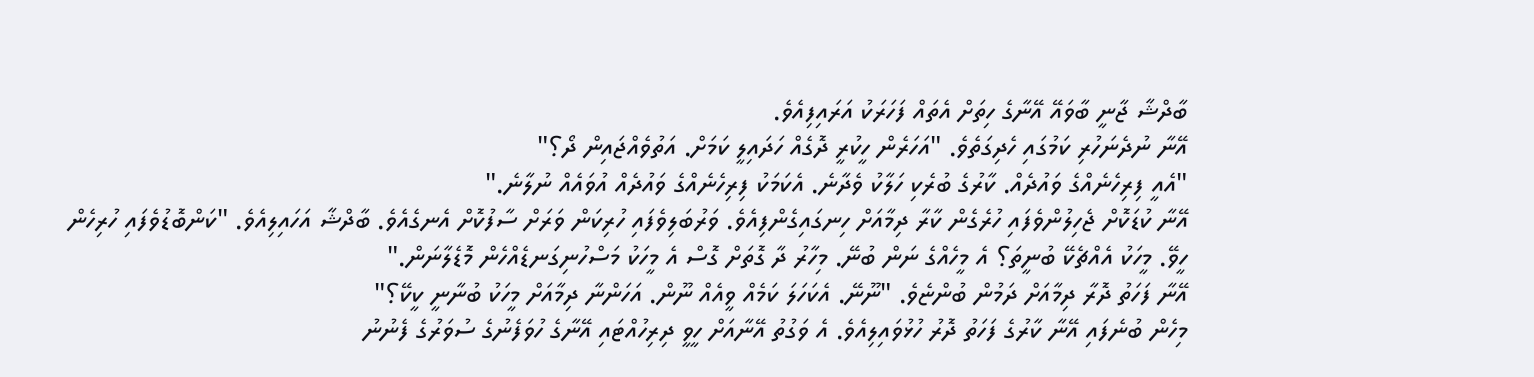ބާދްޝާ ޖާނީ ބާވައޭ އޭނާގެ ހިތަށް އެތައް ފަހަރަކު އަރައިފިއެވެ.
އޭނާ ނުދެނަހުރި ކަމުގައި ހެދިގަތެވެ. "އަހަރެން ހީކުރީ ދޮގެއް ހަދައިލީ ކަމަށް. އަތުވެއްޖައިން ދޯ؟"
"އެއީ ފިރިހެނެއްގެ ވައުދެއް. ކާރުގެ ބުރެކި ހަލާކު ވެދާނެ. އެކަމަކު ފިރިހެނެއްގެ ވައުދެއް އުވައެއް ނުލާނެ."
އޭނާ ކުޑަކޮށް ޖެހިލުންވެފައި ހުރެގެން ކާރާ ދިމާއަށް ހިނގައިގެންފިއެވެ. ވަރުބަލިވެފައި ހުރިކަން ވަރަށް ސާފުކޮށް އެނގެއެވެ. ބާދްޝާ އަހައިލިއެވެ. "ކަންބޮޑުވެފައި ހުރިހެން ހީވޭ. މީހަކު އެއްޗެކޭ ބުނީތަ؟ އެ މީހެއްގެ ނަން ބުނޭ. މިހާރު ދާ ގޮތަށް ގޮސް އެ މީހަކު މަސްހުނިގަނޑެއްހެން މޮޑެލާނަން."
އޭނާ ފަހަތު ދޮރާ ދިމާއަށް ދަމުން ބުންޏެވެ. "ނޫނޭ. އެކަހަލަ ކަމެއް ވީއެއް ނޫން. އަހަންނާ ދިމާއަށް މީހަކު ބުނާނީ ކީކޭ؟"
މިހެން ބުނެފައި އޭނާ ކާރުގެ ފަހަތު ދޮރު ހުޅުވައިލިއެވެ. އެ ވަގުތު އޭނާއަށް ހީވީ ދިރިހުއްޓައި އޭނާގެ ހުވަފެނުގެ ސުވަރުގެ ފެނުނު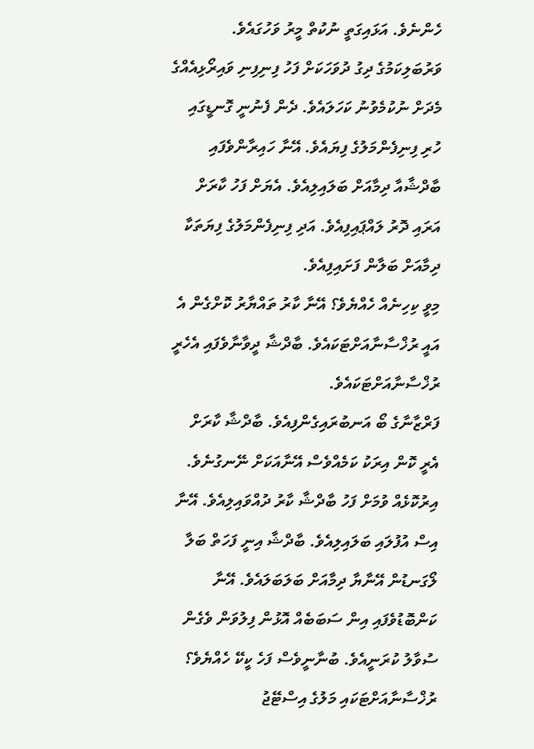ހެންނެވެ. އަޅައިގަތީ ނުކުތް މީރު ވަހުގައެވެ. ވަރުބަލިކަމުގެ ދިގު ދުވަހަކަށް ފަހު ފިނިފިނި ވައިރޯޅިއެއްގެ މެދަށް ނުކުމެވުނު ކަހަލައެވެ. ދެން ފެނުނީ ގޮނޑީގައި ހުރި ފިނިފެންމަލުގެ ފިޔައެވެ. އޭނާ ހައިރާންވެފައި ބާދްޝާއާ ދިމާއަށް ބަލައިލިއެވެ. އެޔަށް ފަހު ކާރަށް އަރައި ދޮރު ލައްޕައިފިއެވެ. އަދި ފިނިފެންމަލުގެ ފިޔަތަކާ ދިމާއަށް ބަލާން ފަށައިފިއެވެ.
މިވީ ކިހިނެއް ހެއްޔެވެ؟ އޭނާ ކާރު ތައްޔާރު ކޮށްގެން އެ އައީ ރުޚްސާނާއަށްޓަކައެވެ. ބާދްޝާ ދީވާނާވެފައި އެހެރީ ރުޚްސާނާއަށްޓަކައެވެ.
ފަރްޒާނާގެ ބޯ އަނބުރައިގެންފިއެވެ. ބާދްޝާ ކާރަށް އެރީ ކޮން އިރަކު ކަމެއްވެސް އޭނާއަކަށް ނޭނގުނެވެ. އިރުކޮޅެއް ވުމަށް ފަހު ބާދްޝާ ކާރު ދުއްވައިލިއެވެ. އޭނާ އިސް އުފުލައި ބަލައިލިއެވެ. ބާދްޝާ އިނީ ފަހަތް ބަލާ ލޯގަނޑުން އޭނާޔާ ދިމާއަށް ބަލަބަލައެވެ. އޭނާ ކަންބޮޑުވެފައި އިން ސަބަބެއް އޮޅުން ފިލުވަން ވެގެން ސުވާލު ކުރަނީއެވެ. ބުނާނީވެސް ފަހެ ކީކޭ ހެއްޔެވެ؟ ރުޚްސާނާއަށްޓަކައި މަލުގެ އިސްޓޭޖު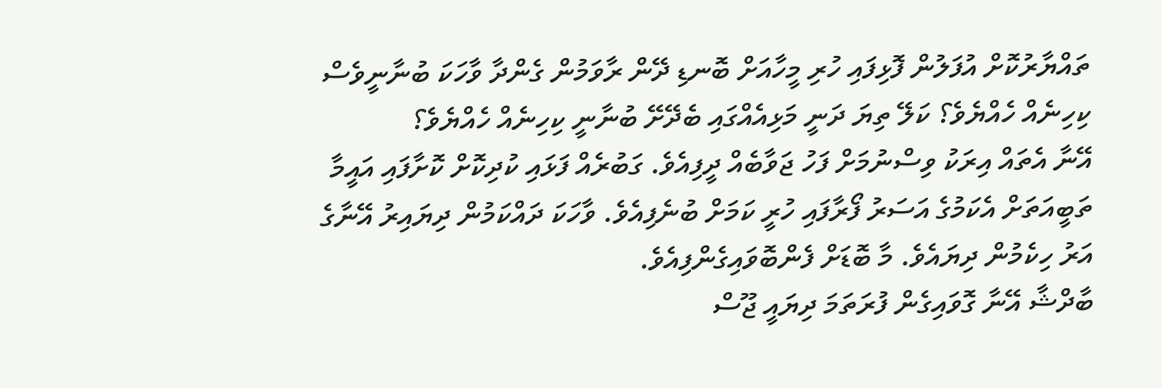ތައްޔާރުކޮށް އުފަލުން ފޮޅިފައި ހުރި މީހާއަށް ބޮނޑި ދޭން ރާވަމުން ގެންދާ ވާހަކަ ބުނާނީވެސް ކިހިނެއް ހެއްޔެވެ؟ ކަލޭ ތިޔަ ދަނީ މަޅިއެއްގައި ބެދޭށޭ ބުނާނީ ކިހިނެއް ހެއްޔެވެ؟
އޭނާ އެތައް އިރަކު ވިސްނުމަށް ފަހު ޖަވާބެއް ދީފިއެވެ. ގަބުރެއް ފަޅައި ކުދިކޮށް ކޮށާފައި އައީމާ ތަބީއަތަށް އެކަމުގެ އަސަރު ފޯރާފައި ހުރީ ކަމަށް ބުނެފިއެވެ. ވާހަކަ ދައްކަމުން ދިޔައިރު އޭނާގެ އަރު ހިކެމުން ދިޔައެވެ. މާ ބޮޑަށް ފެންބޮވައިގެންފިއެވެ.
ބާދްޝާ އޭނާ ގޮވައިގެން ފުރަތަމަ ދިޔައީ ޖޫސް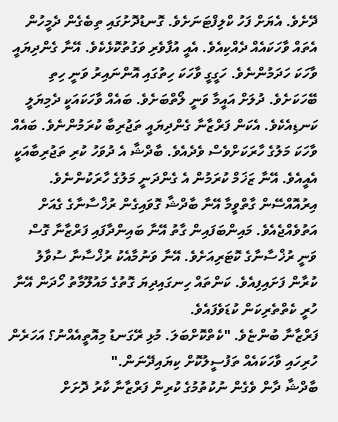ދޭށެވެ. އެޔަށް ފަހު ކްލިފްޓަނަށެވެ. ގޮނޑުދޮށުގައި ތިބެގެން ދެމީހުން އެތައް ވާހަކައެއް ދެއްކިއެވެ. އެއީ އުފާވެރި ވަގުތުކޮޅެކެވެ. އޭނާ ގެންދިޔައީ ވާހަކަ ހަދަމުންނެވެ. ހަގީގީ ވާހަކަ ހިތުގައި އޮންނައިރު ވަނީ ހިތި ބޭހަކަށެވެ. ދުލަށް އައީމާ ވަނީ ލޯތްބަށެވެ. ބައެއް ވާހަކައަކީ ދެމިޔަލީ ކަނޑިއެކެވެ. އެކަން ފަރްޒާނާ ގެންދިޔައީ ތަޖުރިބާ ކުރަމުންނެވެ. ބައެއް ވާހަކަ މަލުގެ ހާރަކަށްވެސް ވެދެއެވެ. ބާދްޝާ އެ ދުވަހު ކުރި ތަޖުރިބާއަކީ އެއީއެވެ. އޭނާ ޒަޚަމް ކުރަމުން އެ ގެންދަނީ މަލުގެ ހާރަކުންނެވެ.
އިރުއޮއްސޭން ގާތްވީމާ އޭނާ ބާދްޝާ ގޮވައިގެން ރުޚްސާނާގެ ގެއަށް އަތުވެއްޖެއެވެ. މައިންބަފައިން ގާތު އޭނާ ބައިންދާފައި ފަރްޒާނާ ގޮސް ވަނީ ރުޚްސާނާގެ ކޮޓަރިއަށެވެ. އޭނާ ވަނުމާއެކު ރުޚްސާނާ ސުވާލު ކުރާން ފަށައިފިއެވެ. ކަންތައް ހިނގައިދިޔަ ގޮތުގެ މައުލޫމާތު ހޯދަން އޭނާ ހުރީ ކެތްތެރިކަން ކުޑަވެފައެވެ.
ފަރްޒާނާ ބުންޏެވެ. "ކެތްކޮށްބަލަ. މުޅި ރޭގަނޑު މިއޮތީއެއްނު؟ އަހަރެން ހުރިހައި ވާހަކައެއް ތަފުސީލުކޮށް ކިޔައިދޭނަން."
ބާދްޝާ ދާން ވެގެން ނުކުތުމުގެ ކުރިން ފަރްޒާނާ ކާރު ދޮށަށް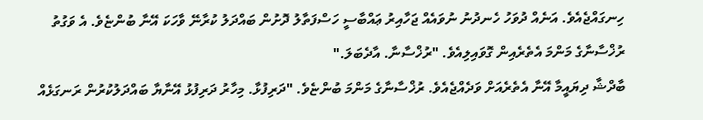ހިނގައްޖެއެވެ. އަނެއް ދުވަހު ހެނދުނު ނުވައެއް ޖަހާއިރު ޢައްބާސީ ހަސްފަތާލު ދޮށުން ބައްދަލު ކުރާނޭ ވާހަކަ އޭނާ ބުންޏެވެ. އެ ވަގުތު ރުޚްސާނާގެ މަންމަ އެތެރެއިން ގޮވައިލިއެވެ. "ރުޚްސާނާ. އާދެބަލަ."
ބާދްޝާ ދިޔައީމާ އޭނާ އެތެރެއަށް ވަދެއްޖެއެވެ. ރުޚްސާނާގެ މަންމަ ބުންޏެވެ. "ދަރިފުޅާ. މިހާރު ދަރިފުޅު އޭނާޔާ ބައްދަލުކުރުން ރަނގަޅެއް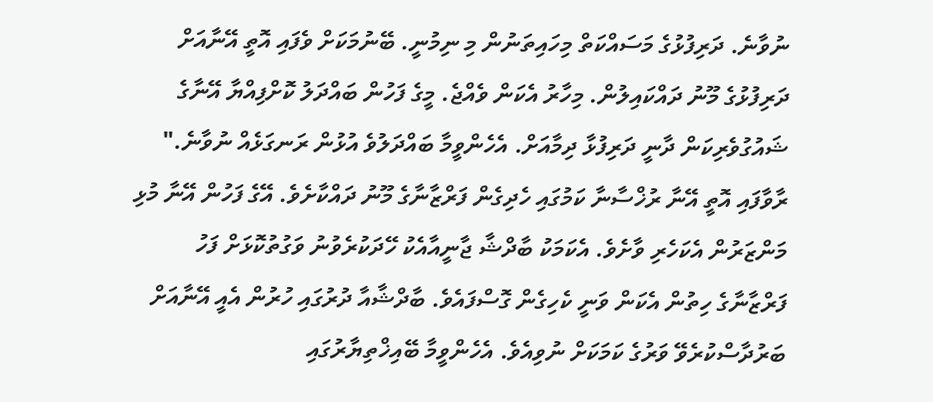ނުވާނެ. ދަރިފުޅުގެ މަސައްކަތް މިހައިތަނުން މި ނިމުނީ. ބޭނުމަކަށް ވެފައި އޮތީ އޭނާއަށް ދަރިފުޅުގެ މޫނު ދައްކައިލުން. މިހާރު އެކަން ވެއްޖެ. މީގެ ފަހުން ބައްދަލު ކޮށްފިއްޔާ އޭނާގެ ޝައުގުވެރިކަން ދާނީ ދަރިފުޅާ ދިމާއަށް. އެހެންވީމާ ބައްދަލުވެ އުޅުން ރަނގަޅެއް ނުވާނެ."
ރާވާފައި އޮތީ އޭނާ ރުޚްސާނާ ކަމުގައި ހެދިގެން ފަރްޒާނާގެ މޫނު ދައްކާށެވެ. އޭގެ ފަހުން އޭނާ މުޅި މަންޒަރުން އެކަހެރި ވާށެވެ. އެކަމަކު ބާދްޝާ ޖާނީއާއެކު ހޭދަކުރެވުނު ވަގުތުކޮޅަށް ފަހު ފަރްޒާނާގެ ހިތުން އެކަން ވަނީ ކެހިގެން ގޮސްފައެވެ. ބާދްޝާއާ ދުރުގައި ހުރުން އެއީ އޭނާއަށް ބަރުދާސްކުރެވޭ ވަރުގެ ކަމަކަށް ނުވިއެވެ. އެހެންވީމާ ބޭއިޚްތިޔާރުގައި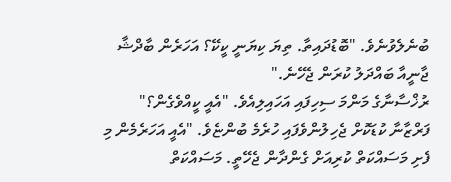ބުނެލެވުނެވެ. "ބޮޑުދައިތާ. ތިޔަ ކިޔަނީ ކީކޭ؟ އަހަރެން ބާދްޝާ ޖާނީއާ ބައްދަލު ކުރަން ޖެހޭނެ."
ރުޚްސާނާގެ މަންމަ ސިހިފައި އަހައިލިއެވެ. "އެއީ ކީއްވެގެން؟"
ފަރްޒާނާ ކުޑަކޮށް ޖެހިލުންވެފައި ހުރެމެ ބުންޏެވެ. "އެއީ އަހަރެމެން މި ފެށި މަސައްކަތް ކުރިއަށް ގެންދާން ޖެހޭތީ. މަސައްކަތް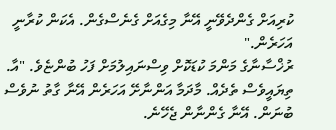ކުރިއަށް ގެންދެވޭނީ އޭނާ މިގެއަށް ގެނެސްގެން. އެކަން ކުރާނީ އަހަރެން."
ރުޚްސާނާގެ މަންމަ ކުޑަކޮށް ވިސްނައިލުމަށް ފަހު ބުންޏެވެ. "އާ. ތިޔައީވެސް ތެދެއް. މާދަމާ އަންނާށޭ އަހަރެން އޭނާ ގާތު ނުވެސް ބުނަން. އޭނާ ގެންނާން ޖެހޭނެ.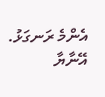އެންމެ ރަނގަޅު. އޭނާޔާ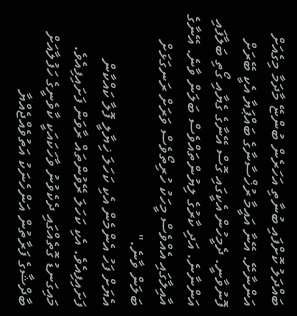ބައްދަލު ކޮށްފައި ބުނާތި އަހަރެން ބުންޏޭ މާދަމާ މިގެއަށް އަންނާށޭ. އޭނާ އައީމާ ރުޚްސާނާގެ ބައްޕަޔާ އެކީ ބޭރަށް ފޮނުވާނީ. ދެމީހުން އެކީގައި ގޮސް އޭނާގެ ގެޔާއި ގޯތި ބަލާފައި އަންނާނެ. އަދި ކާރުގެ ލިޔުންތައްވެސް ބަލަން ވާނެ. އޭނާގެ އާއިލާގައި އެއްވެސް މީހަކު ހުރިތޯވެސް ވަރަށް ރަނގަޅަށް ބަލަން ވާނެ."
އެޔަށް ފަހު އެންމެން އެކި ކަހަލަ ޚިޔާލީ ފޮލާ ކައްކާން ފަށައިފިއެވެ. އެކި ކަހަލަ ރޭވުންތައް ރާވަން ފަށައިފިއެވެ. މައިގަނޑު ގޮތެއްގައި ދެކެވުނު ވާހަކައަކީ ކާވެނީގެ ހަފުލާއަށް ބާދްޝާގެ ފަރާތުން އަންހެނަކު އަތުވެއްޖެއްޔާ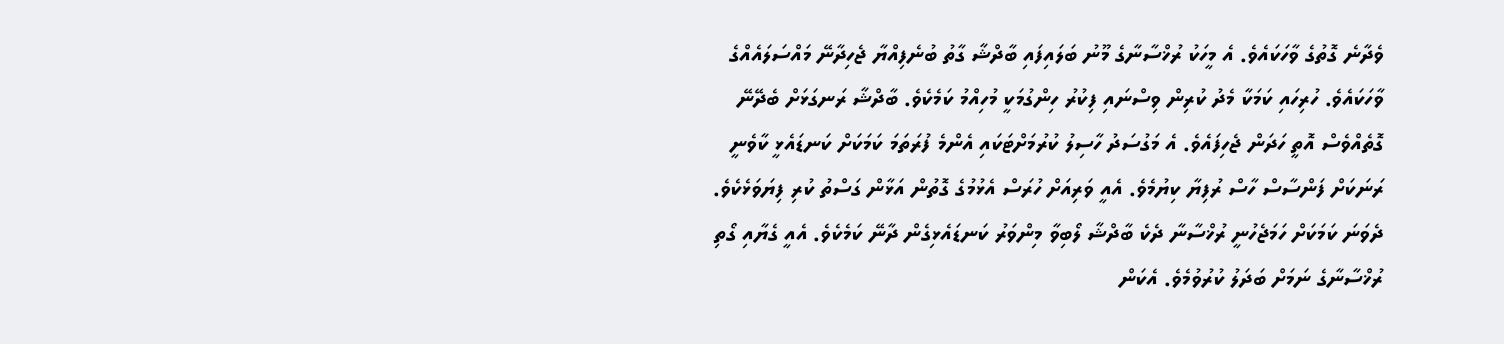ވެދާނެ ގޮތުގެ ވާހަކައެވެ. އެ މީހަކު ރުޚްސާނާގެ މޫނު ބަލައިފައި ބާދްޝާ ގާތު ބުނެފިއްޔާ ޖެހިދާނޭ މައްސަލައެއްގެ ވާހަކައެވެ. ހުރިހައި ކަމަކާ މެދު ކުރިން ވިސްނައި ފިކުރު ހިންގުމަކީ މުހިއްމު ކަމެކެވެ. ބާދްޝާ ރަނގަޅަށް ބެދޭނޭ ގޮތެއްވެސް އޮތީ ހަދަން ޖެހިފައެވެ. އެ މަގުސަދު ހާސިލު ކުރުމަށްޓަކައި އެންމެ ފުރަތަމަ ކަމަކަށް ކަނޑައެޅީ ކާވެނީ ރަނަކަށް ފަންސާސް ހާސް ރުފިޔާ ކިޔުމެވެ. އެއީ ވަރިއަށް ހުރަސް އެޅުމުގެ ގޮތުން އަޅާން ގަސްތު ކުރި ފިޔަވަޅެކެވެ. ދެވަނަ ކަމަކަށް ހަމަޖެހުނީ ރުޚްސާނާ ދެކެ ބާދްޝާ ލޯބިވާ މިންވަރު ކަނޑައެޅިގެން ދާނޭ ކަމެކެވެ. އެއީ ގެޔާއި ގޯތި ރުޚްސާނާގެ ނަމަށް ބަދަލު ކުރުވުމެވެ. އެކަން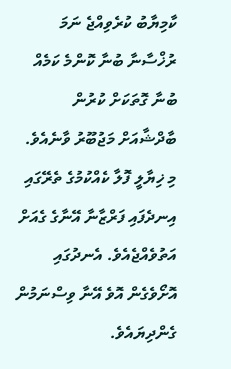ކާމިޔާބު ކުރެވިއްޖެ ނަމަ ރުޚްސާނާ ބުނާ ކޮންމެ ކަމެއް ބުނާ ގޮތަކަށް ކުރުން ބާދްޝާއަށް މަޖުބޫރު ވާނެއެވެ.
މި ޚިޔާލީ ފޮލާ ކެއްކުމުގެ ތެރޭގައި އިނދެފައި ފަރްޒާނާ އޭނާގެ ގެއަށް އަތުވެއްޖެއެވެ. އެނދުގައި އޮށޯވެގެން އޮވެ އޭނާ ވިސްނަމުން ގެންދިޔައެވެ.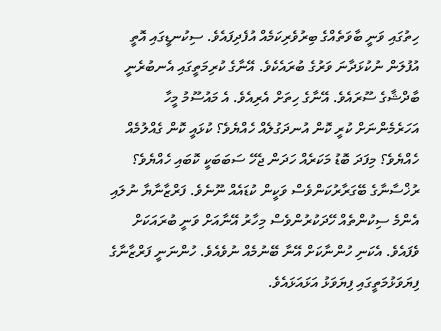ހިތުގައި ވަނީ ބާވަތެއްގެ ބިރުވެރިކަމެއް އުފެދިފައެވެ. ސިކުނޑީގައި އޮތީ އުފުލަން ނުކުޅަދާނަ ވަރުގެ ބުރައެކެވެ. އޭނާގެ ކުރިމަތީގައި އެނބުރެނީ ބާދްޝާގެ ސޫރައެވެ. އޭނާގެ ހިތަށް އެރިއެވެ. އެ މައުސޫމު މީހާ އަހަރެމެންނަށް ކުރީ ކޮން އުނދަގުލެއް ހެއްޔެވެ؟ ކުޅައީ ކޮން ގެއްލުމެއް ހެއްޔެވެ؟ މިފަދަ ބޮޑު މަކަރެއް ހަދަން ޖެހޭ ސަބަބަކީ ކޮބައި ހެއްޔެވެ؟
ރުޚްސާނާގެ ބޭގަރާރުކަންވެސް ވަކީން ކުޑައެއް ނޫނެވެ. ފަރްޒާނާޔާ ނުލައި އެންމެ ސިކުންތެއް ހޭދަކުރުންވެސް މިހާރު އޭނާއަށް ވަނީ ބުރައަކަށް ވެފައެވެ. އެކަނި ހުންނާކަށް އޭނާ ބޭނުމެއް ނުވެއެވެ. ހުންނަނީ ފަރްޒާނާގެ ފިޔަވަޅުމަތީގައި ފިޔަވަޅު އަޅައަޅައެވެ.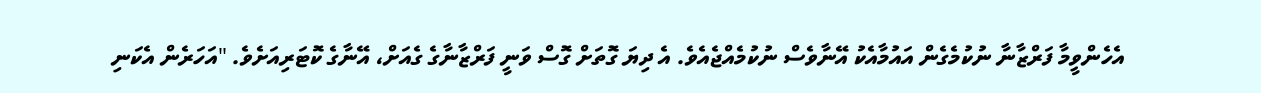އެހެންވީމާ ފަރްޒާނާ ނުކުމެގެން އައުމާއެކު އޭނާވެސް ނުކުމެއްޖެއެވެ. އެ ދިޔަ ގޮތަށް ގޮސް ވަނީ ފަރްޒާނާގެ ގެއަށް، އޭނާގެ ކޮޓަރިއަށެވެ. "އަހަރެން އެކަނި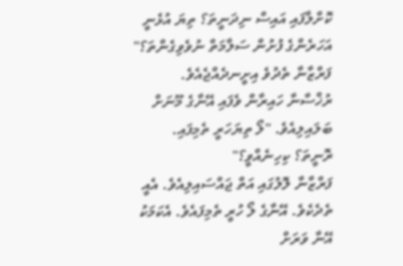ކޮށްލާފައި އައިސް ނިދަނީތަ؟ ތިޔަ އުޅެނީ އަހަރެންގެ ފުށުން ސަލާމަތް ނުވެވިގެންތަ؟"
ފަރްޒާނާ ތެދުވެ އިށީނދެއްޖެއެވެ. ރުޚްސާނާ ހައިރާން ވެފައި އޭނާގެ މޫނަށް ބަލައިލިއެވެ. "ލޯ ތިޔަހަރީ ތެމިފައި. ރޮނީތަ؟ ކިހިނެއްވީ؟"
ފަރްޒާނާ ލޮލުގައި އަތް ޖައްސައިލިއެވެ. އެއީ ތެދެކެވެ. އޭނާގެ ލޯ ހުރީ ތެމިފައެވެ. އެކަމަކު އޭނާ ވަރަށް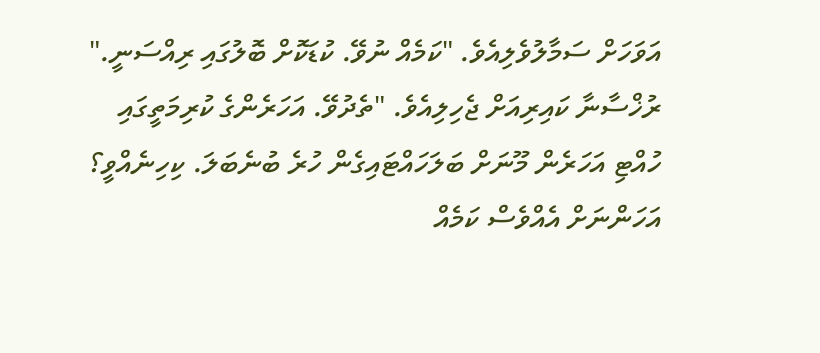އަވަހަށް ސަމާލުވެލިއެވެ. "ކަމެއް ނުވޭ. ކުޑަކޮށް ބޮލުގައި ރިއްސަނީ."
ރުޚްސާނާ ކައިރިއަށް ޖެހިލިއެވެ. "ތެދުވޭ. އަހަރެންގެ ކުރިމަތީގައި ހުއްޓި އަހަރެން މޫނަށް ބަލަހައްޓައިގެން ހުރެ ބުނެބަލަ. ކިހިނެއްވީ؟ އަހަންނަށް އެއްވެސް ކަމެއް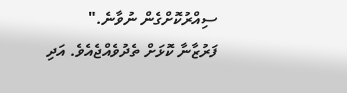ސިއްރުކޮށްގެން ނުވާނެ."
ފަރުޒާނާ ކޮޅަށް ތެދުވެއްޖެއެވެ. އަދި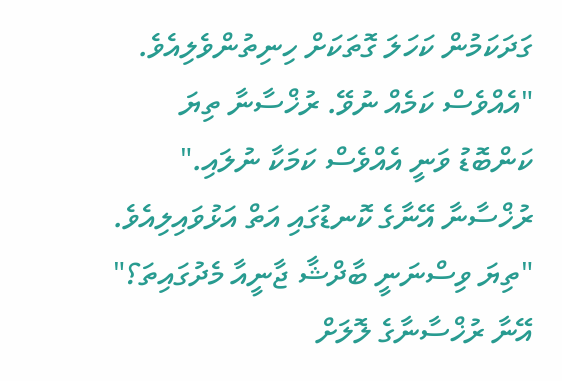ގަދަކަމުން ކަހަލަ ގޮތަކަށް ހިނިތުންވެލިއެވެ. "އެއްވެސް ކަމެއް ނުވޭ. ރުޚްސާނާ ތިޔަ ކަންބޮޑު ވަނީ އެއްވެސް ކަމަކާ ނުލައި."
ރުޚްސާނާ އޭނާގެ ކޮނޑުގައި އަތް އަޅުވައިލިއެވެ. "ތިޔަ ވިސްނަނީ ބާދްޝާ ޖާނީއާ މެދުގައިތަ؟"
އޭނާ ރުޚްސާނާގެ ލޮލަށް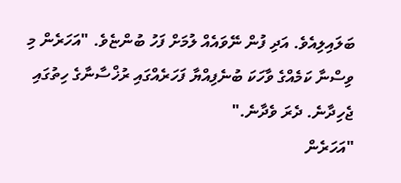ބަލައިލިއެވެ. އަދި ފުން ނޭވައެއް ލުމަށް ފަހު ބުންޏެވެ. "އަހަރެން މި ވިސްނާ ކަމެއްގެ ވާހަކަ ބުނެފިއްޔާ ފަހަރެއްގައި ރުޚްސާނާގެ ހިތުގައި ޖެހިދާނެ. ދެރަ ވެދާނެ."
"އަހަރެން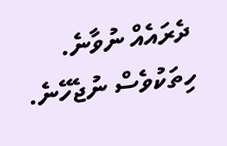ދެރައެއް ނުވާނެ. ހިތަކުވެސް ނުޖެހޭނެ.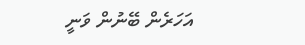އަހަރެން ބޭނުން ވަނީ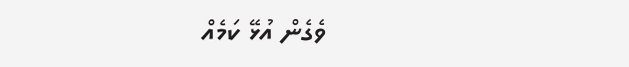ވެގެން އުޅޭ ކަމެއް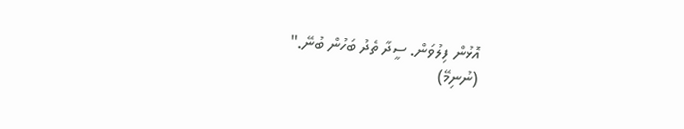އޮޅުން ފިލުވަން. ސީދާ ތެދު ބަހުން ބުނޭ."
(ނުނިމޭ)